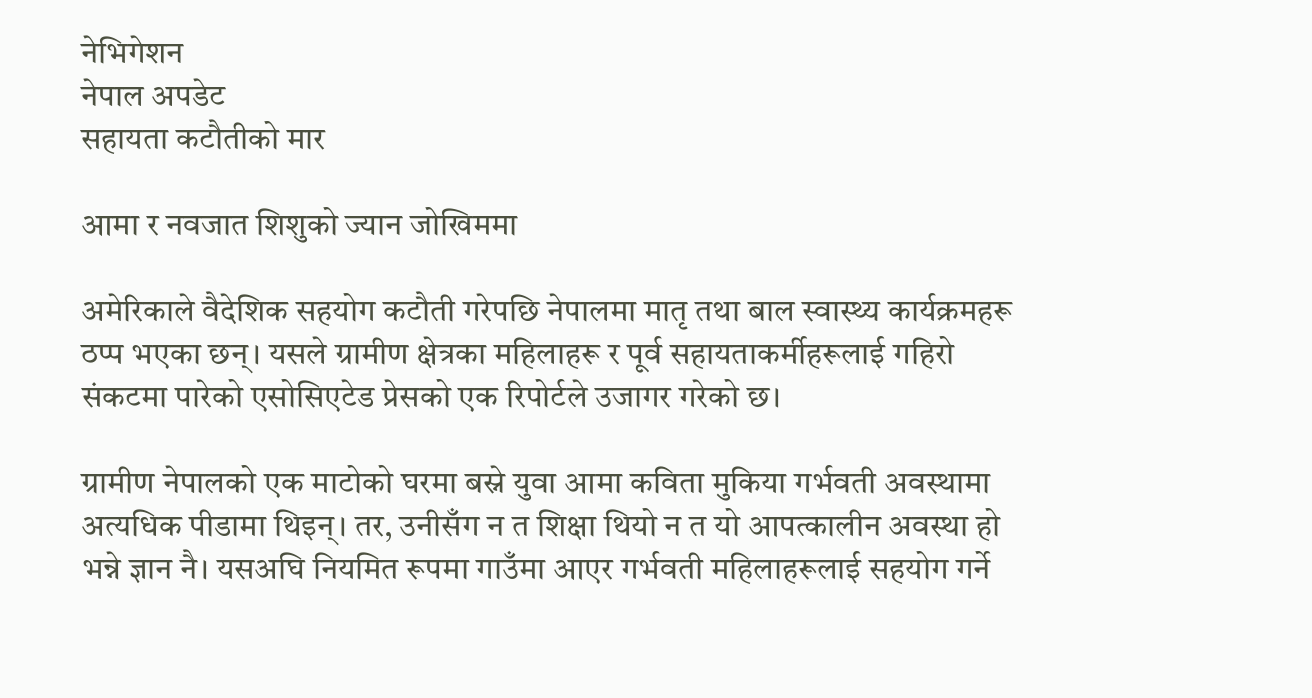नेभिगेशन
नेपाल अपडेट
सहायता कटौतीको मार

आमा र नवजात शिशुको ज्यान जोखिममा

अमेरिकाले वैदेशिक सहयोग कटौती गरेपछि नेपालमा मातृ तथा बाल स्वास्थ्य कार्यक्रमहरू ठप्प भएका छन्। यसले ग्रामीण क्षेत्रका महिलाहरू र पूर्व सहायताकर्मीहरूलाई गहिरो संकटमा पारेको एसोसिएटेड प्रेसको एक रिपोर्टले उजागर गरेको छ।

ग्रामीण नेपालको एक माटोको घरमा बस्ने युवा आमा कविता मुकिया गर्भवती अवस्थामा अत्यधिक पीडामा थिइन्। तर, उनीसँग न त शिक्षा थियो न त यो आपत्कालीन अवस्था हो भन्ने ज्ञान नै। यसअघि नियमित रूपमा गाउँमा आएर गर्भवती महिलाहरूलाई सहयोग गर्ने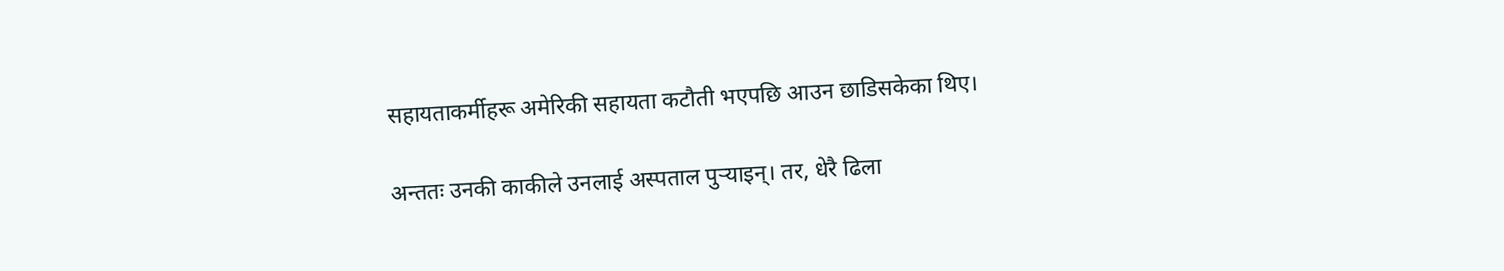सहायताकर्मीहरू अमेरिकी सहायता कटौती भएपछि आउन छाडिसकेका थिए।

अन्ततः उनकी काकीले उनलाई अस्पताल पुर्‍याइन्। तर, धेरै ढिला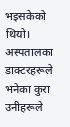भइसकेको थियो। अस्पतालका डाक्टरहरूले भनेका कुरा उनीहरूले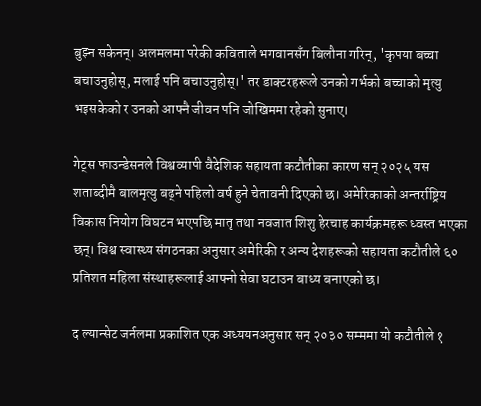बुझ्न सकेनन्। अलमलमा परेकी कविताले भगवानसँग बिलौना गरिन्, 'कृपया बच्चा बचाउनुहोस्, मलाई पनि बचाउनुहोस्।' तर डाक्टरहरूले उनको गर्भको बच्चाको मृत्यु भइसकेको र उनको आफ्नै जीवन पनि जोखिममा रहेको सुनाए।

गेट्स फाउन्डेसनले विश्वव्यापी वैदेशिक सहायता कटौतीका कारण सन् २०२५ यस शताब्दीमै बालमृत्यु बढ्ने पहिलो वर्ष हुने चेतावनी दिएको छ। अमेरिकाको अन्तर्राष्ट्रिय विकास नियोग विघटन भएपछि मातृ तथा नवजात शिशु हेरचाह कार्यक्रमहरू ध्वस्त भएका छन्। विश्व स्वास्थ्य संगठनका अनुसार अमेरिकी र अन्य देशहरूको सहायता कटौतीले ६० प्रतिशत महिला संस्थाहरूलाई आफ्नो सेवा घटाउन बाध्य बनाएको छ।

द ल्यान्सेट जर्नलमा प्रकाशित एक अध्ययनअनुसार सन् २०३० सम्ममा यो कटौतीले १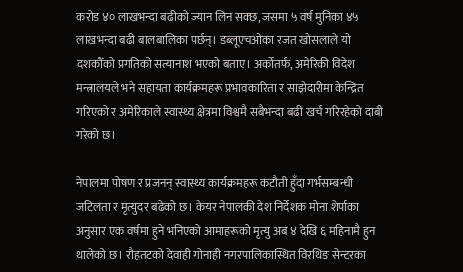करोड ४० लाखभन्दा बढीको ज्यान लिन सक्छ, जसमा ५ वर्ष मुनिका ४५ लाखभन्दा बढी बालबालिका पर्छन्। डब्लूएचओका रजत खोसलाले यो दशकौँको प्रगतिको सत्यानाश भएको बताए। अर्कोतर्फ, अमेरिकी विदेश मन्त्रालयले भने सहायता कार्यक्रमहरू प्रभावकारिता र साझेदारीमा केन्द्रित गरिएको र अमेरिकाले स्वास्थ्य क्षेत्रमा विश्वमै सबैभन्दा बढी खर्च गरिरहेको दाबी गरेको छ।

नेपालमा पोषण र प्रजनन् स्वास्थ्य कार्यक्रमहरू कटौती हुँदा गर्भसम्बन्धी जटिलता र मृत्युदर बढेको छ। केयर नेपालकी देश निर्देशक मोना शेर्पाका अनुसार एक वर्षमा हुने भनिएको आमाहरूको मृत्यु अब ४ देखि ६ महिनामै हुन थालेको छ। रौहतटको देवाही गोनाही नगरपालिकास्थित विरथिङ सेन्टरका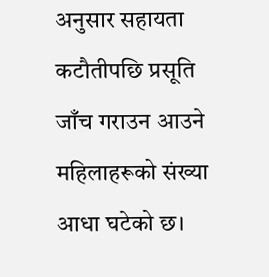अनुसार सहायता कटौतीपछि प्रसूति जाँच गराउन आउने महिलाहरूको संख्या आधा घटेको छ।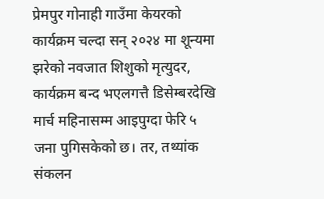प्रेमपुर गोनाही गाउँमा केयरको कार्यक्रम चल्दा सन् २०२४ मा शून्यमा झरेको नवजात शिशुको मृत्युदर, कार्यक्रम बन्द भएलगत्तै डिसेम्बरदेखि मार्च महिनासम्म आइपुग्दा फेरि ५ जना पुगिसकेको छ। तर, तथ्यांक संकलन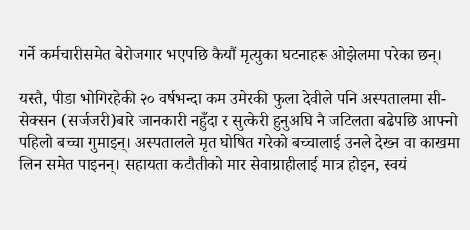गर्ने कर्मचारीसमेत बेरोजगार भएपछि कैयौं मृत्युका घटनाहरू ओझेलमा परेका छन्।

यस्तै, पीडा भोगिरहेकी २० वर्षभन्दा कम उमेरकी फुला देवीले पनि अस्पतालमा सी-सेक्सन (सर्जजरी)बारे जानकारी नहुँदा र सुत्केरी हुनुअघि नै जटिलता बढेपछि आफ्नो पहिलो बच्चा गुमाइन्। अस्पतालले मृत घोषित गरेको बच्चालाई उनले देख्न वा काखमा लिन समेत पाइनन्। सहायता कटौतीको मार सेवाग्राहीलाई मात्र होइन, स्वयं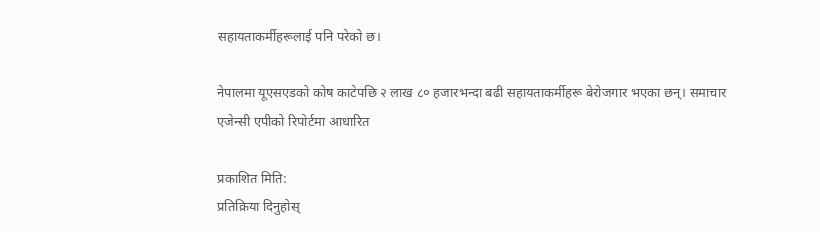सहायताकर्मीहरूलाई पनि परेको छ।

नेपालमा यूएसएडको कोष काटेपछि २ लाख ८० हजारभन्दा बढी सहायताकर्मीहरू बेरोजगार भएका छन्। समाचार एजेन्सी एपीको रिपोर्टमा आधारित

प्रकाशित मिति:
प्रतिक्रिया दिनुहोस्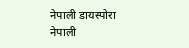नेपाली डायस्पोरा
नेपाली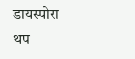डायस्पोरा
थप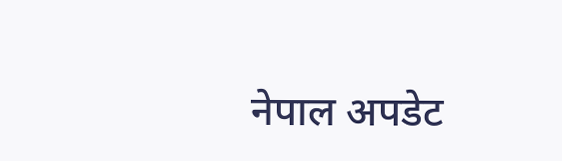नेपाल अपडेट